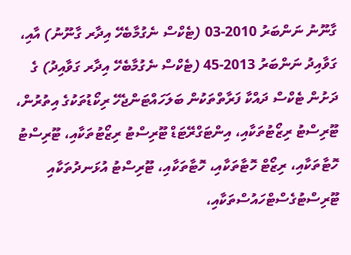ގާނޫނު ނަންބަރު 2010-03 (ޓެކްސް ނެގުމާބެހޭ އިދާރ ގާނޫނު) އާއި، ގަވާއިދު ނަންބަރު 2013-45 (ޓެކްސް ނެގުމާބެހޭ އިދާރ ގަވާއިދު) ގެ ދަށުން ޓެކްސް ދައްކާ ފަރާތްތަކުން ބަލަހައްޓަންޖެހޭ ރިކޯޑުތަކުގެ އިތުރުން، ޓޫރިސްޓު ރިޒޯޓުތަކާއި، އިންޓަގްރޭޓަޑް ޓޫރިސްޓު ރިޒޯޓުތަކާއި، ޓޫރިސްޓު ހޮޓާތަކާއި، ރިޒޯޓް ހޮޓާތަކާއި، ހޮޓާތަކާއި، ޓޫރިސްޓު އުޅަނދުތަކާއި ޓޫރިސްޓުގެސްޓްހައުސްތަކާއި،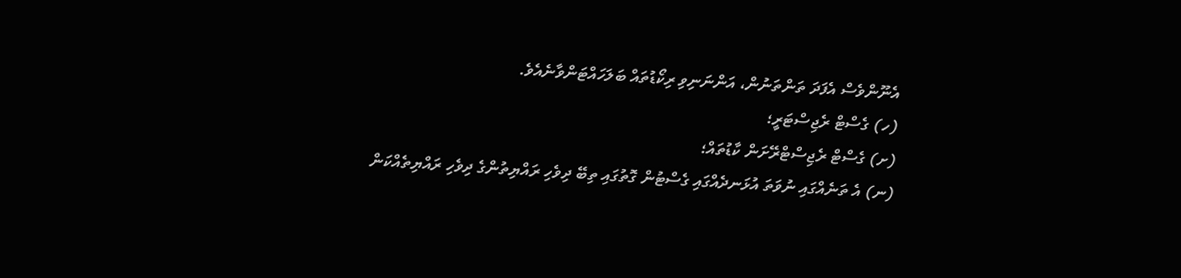އެނޫންވެސް އެފަދަ ތަންތަނުން، އަންނަނިވި ރިކޯޑުތައް ބަލަހައްޓަންވާނެއެވެ.
(ހ) ގެސްޓް ރެޖިސްޓަރީ؛
(ށ) ގެސްޓް ރެޖިސްޓްރޭށަން ކާޑުތައް؛
(ނ) އެ ތަނެއްގައި ނުވަތަ އުޅަނދެއްގައި ގެސްޓުން ގޮތުގައި ތިބޭ ދިވެހި ރައްޔިތުންގެ ދިވެހި ރައްޔިތެއްކަން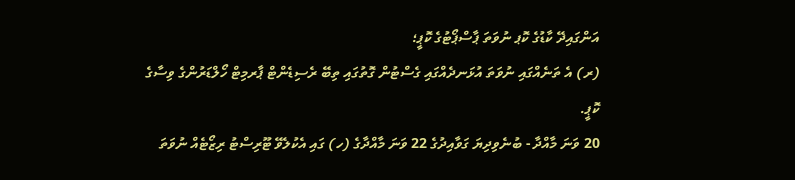އަންގައިދޭ ކާޑުގެ ކޮޕ ނުވަތަ ޕާސްޕޯޓުގެ ކޮޕީ؛
(ރ) އެ ތަނެއްގައި ނުވަތަ އުޅަނދެއްގައި ގެސްޓުން ގޮތުގައި ތިބޭ ރެސިޑެންޓް ޕާރމިޓް ހޯލްޑަރުންގެ ވިސާގެ ކޮޕީ.
20 ވަނަ މާއްދާ - ބުނެވިދިޔަ ގަވާއިދުގެ 22 ވަނަ މާއްދާގެ (ހ) ގައި އެކުލެވޭ ޓޫރިސްޓު ރިޒޯޓެއް ނުވަތަ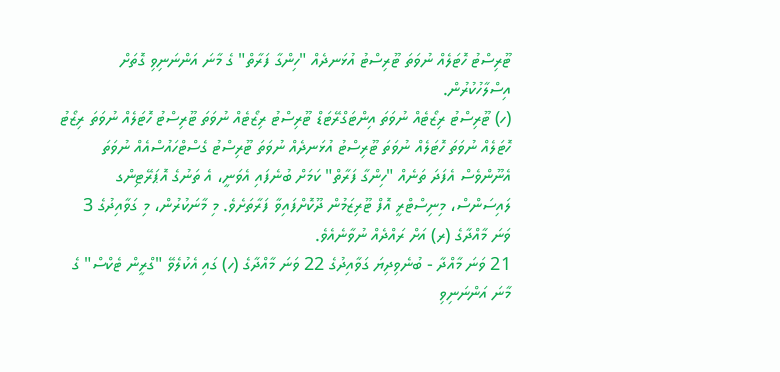ޓޫރިސްޓު ހޮޓަލެއް ނުވަތަ ޓޫރިސްޓު އުޅަނދެއް "ހިންގާ ފަރާތް" ގެ މާނަ އަންނަނިވި ގޮތަށް އިސްލާހުކުރުން.
(ހ) ޓޫރިސްޓު ރިޒޯޓެއް ނުވަތަ އިންޓަގްރޭޓަޑް ޓޫރިސްޓު ރިޒޯޓެއް ނުވަތަ ޓޫރިސްޓު ހޮޓަލެއް ނުވަތަ ރިޒޯޓު ހޮޓަލެއް ނުވަތަ ހޮޓަލެއް ނުވަތަ ޓޫރިސްޓު އުޅަނދެއް ނުވަތަ ޓޫރިސްޓު ގެސްޓްހައުސްއެއް ނުވަތަ އެނޫންވެސް އެފަދަ ތަނެއް "ހިންގާ ފަރާތް" ކަމަށް ބުނެފައި އެވަނީ، އެ ތަނުގެ އޮޕަރޭޓިންގ ލައިސަންސް، މިނިސްޓްރީ އޮފް ޓޫރިޒަމުން ދޫކޮށްފައިވާ ފަރާތަށެވެ. މި މާނަކުރުން، މި ގަވާއިދުގެ 3 ވަނަ މާއްދާގެ (ރ) އަށް ރައްދެއް ނުވާނެއެވެ.
21 ވަނަ މާއްދާ - ބުނެވިދިޔަ ގަވާއިދުގެ 22 ވަނަ މާއްދާގެ (ހ) ގައި އެކުލެވޭ "ގްރީން ޓެކްސް" ގެ މާނަ އަންނަނިވި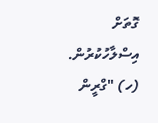ގޮތަށް އިސްލާހުކުރުން.
(ހ) "ގްރީން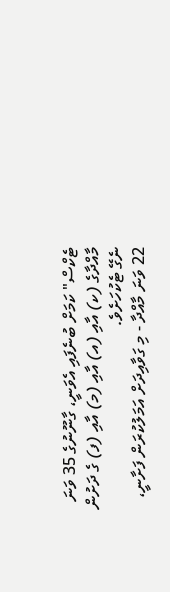ޓެކްސް" ކަމަށް ބުނެފައި އެވަނީ، ގާނޫނުގެ 35 ވަނަ މާއްދާގެ (ކ) އާއި (އ) އާއި (މ) އާއި (ފ) ގެ ދަށުން ނެގޭ ޓެކުހަށެވެ.
22 ވަނަ މާއްދާ - މި ގަވާއިދަށް އަމަލުކުރަން ފަށާނީ،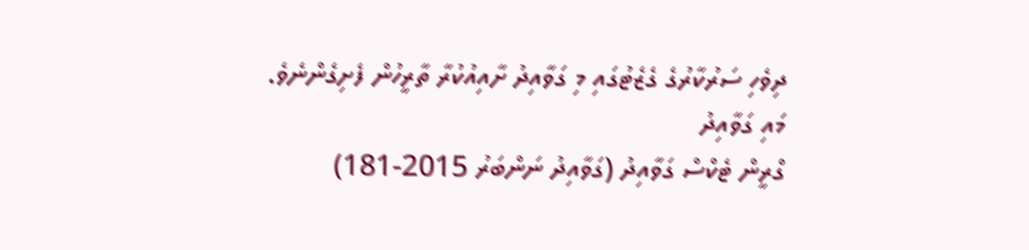ދިވެހި ސަރުކާރުގެ ގެޒެޓުގައި މި ގަވާއިދު ށާއިއުކުރާ ތާރީހުން ފެށިގެންނެވެ.
މައި ގަވާއިދު
ގްރީން ޓެކްސް ގަވާއިދު (ގަވާއިދު ނަންބަރު 2015-181)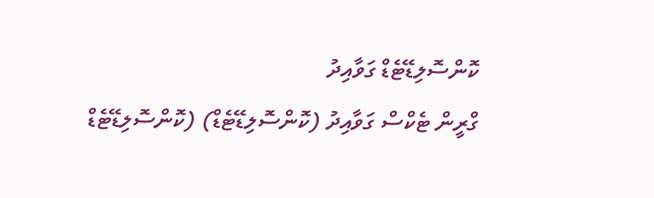ކޮންސޮލިޑޭޓެޑް ގަވާއިދު
ގްރީން ޓެކްސް ގަވާއިދު (ކޮންސޮލިޑޭޓެޑް) (ކޮންސޮލިޑޭޓެޑް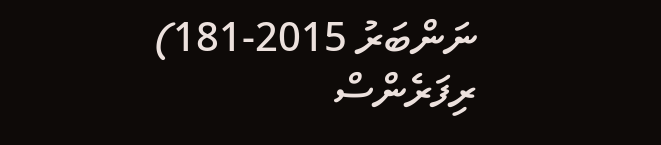ނަންބަރު 2015-181)
ރިފަރެންސް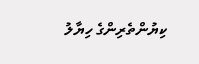ކިޔުންތެރިންގެ ހިޔާލު